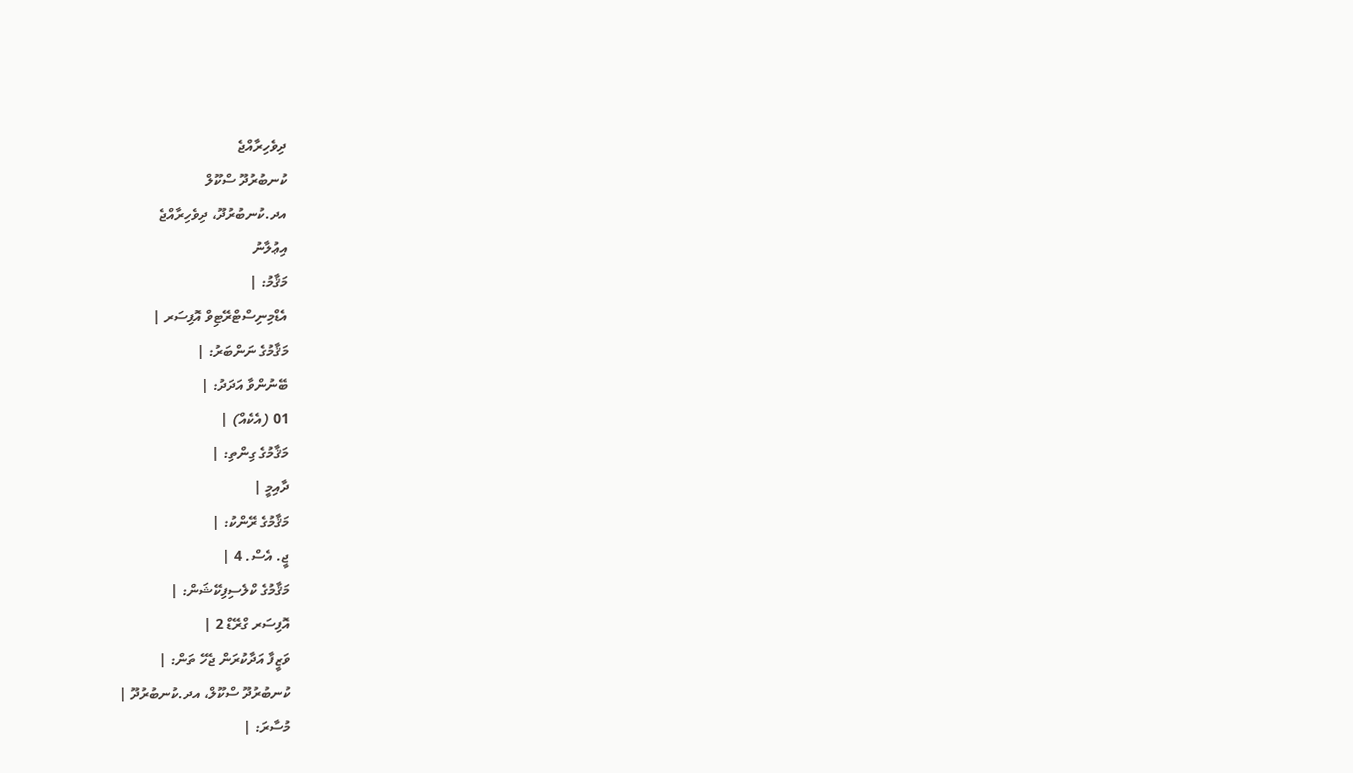ދިވެހިރާއްޖެ
ކުނބުރުދޫ ސްކޫލް
އދ.ކުނބުރުދޫ، ދިވެހިރާއްޖެ
އިޢުލާނު
މަޤާމު: |
އެޑްމިނިސްޓްރޭޓިވް އޮފިސަރ |
މަޤާމުގެ ނަންބަރު: |
ބޭނުންވާ އަދަދު: |
01 (އެކެއް) |
މަޤާމުގެ ގިންތި: |
ދާއިމީ |
މަޤާމުގެ ރޭންކު: |
ޖީ. އެސް. 4 |
މަޤާމުގެ ކްލެސިފިކޭޝަން: |
އޮފިސަރ ގްރޭޑް 2 |
ވަޒީފާ އަދާކުރަން ޖެހޭ ތަން: |
ކުނބުރުދޫ ސްކޫލް، އދ.ކުނބުރުދޫ |
މުސާރަ: |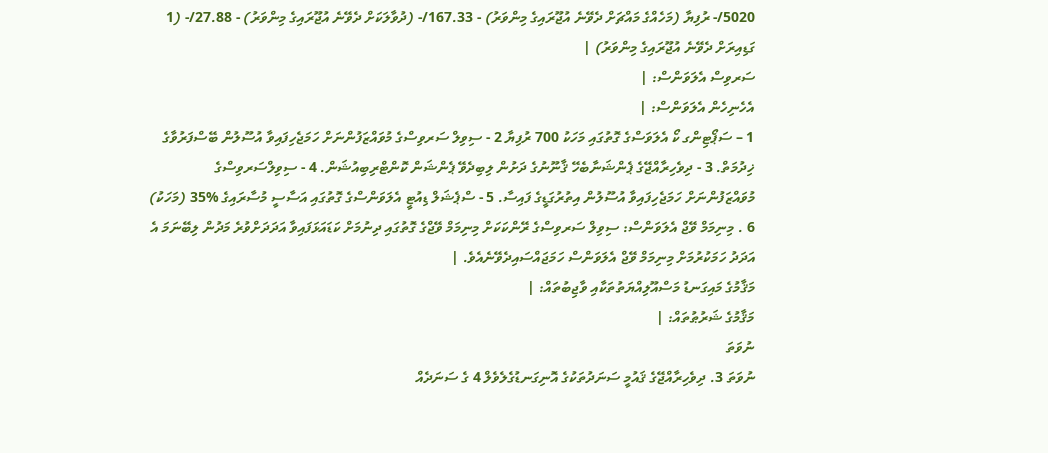5020/- ރުފިޔާ (މަހެއްގެ މައްޗަށް ދެވޭނެ އުޖޫރައިގެ މިންވަރު) - 167.33/- (ދުވާލަކަށް ދެވޭނެ އުޖޫރައިގެ މިންވަރު) - 27.88/- (1 ގަޑިއިރަށް ދެވޭނެ އުޖޫރައިގެ މިންވަރު) |
ސަރވިސް އެލަވަންސް: |
އެހެނިހެން އެލަވަންސް: |
1 – ސަޕޯޓިންގ ކޯ އެލަވަސްގެ ގޮތުގައި މަހަކު 700 ރުފިޔާ 2 - ސިވިލް ސަރވިސްގެ މުވައްޒަފުންނަށް ހަމަޖެހިފައިވާ އުސޫލުން ބޭސްފަރުވާގެ ޚިދުމަތް. 3 - ދިވެހިރާއްޖޭގެ ޕެންޝަނާބެހޭ ޤާނޫނުގެ ދަށުން ލިބިދެވޭ ޕެންޝަން ކޮންޓްރިބިއުޝަން. 4 - ސިވިލްސަރވިސްގެ މުވައްޒަފުންނަށް ހަމަޖެހިފައިވާ އުސޫލުން އިތުރުގަޑީގެ ފައިސާ. 5 - ސްޕެޝަލް ޑިއުޓީ އެލަވަންސްގެ ގޮތުގައި އަސާސީ މުސާރައިގެ %35 (މަހަކު) 6 . މިނިމަމް ވޭޖް އެލަވަންސް: ސިވިލް ސަރވިސްގެ ރޭންކަކަށް މިނިމަމް ވޭޖްގެ ގޮތުގައި ދިނުމަށް ކަޑައަޅަފައިވާ އަދަދަށްވުރެ މަދުން ލިބޭނަމަ އެ އަދަދު ހަމަކުރުމަށް މިނިމަމް ވޭޖް އެލަވަންސް ހަމަޖައްސައިދެވޭނެއެވެ. |
މަޤާމުގެ މައިގަނޑު މަސްއޫލިއްޔަތުތަކާއި ވާޖިބުތައް: |
މަޤާމުގެ ޝަރުޠުތައް: |
ނުވަތަ
ނުވަތަ 3. ދިވެހިރާއްޖޭގެ ޤައުމީ ސަނަދުތަކުގެ އޮނިގަނޑުގެލެވެލް 4 ގެ ސަނަދެއް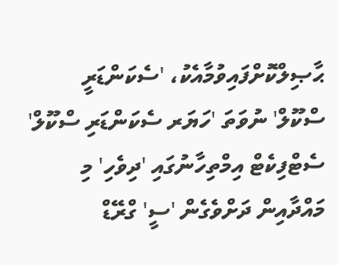ޙާޞިލްކޮށްފައިވުމާއެކު، 'ސެކަންޑަރީ ސްކޫލް' ނުވަތަ 'ހަޔަރ ސެކަންޑަރި ސްކޫލް' ސެޓްފިކެޓް އިމްތިހާނުގައި 'ދިވެހި' މި މައްދާއިން ދަށްވެގެން 'ސީ' ގްރޭޑް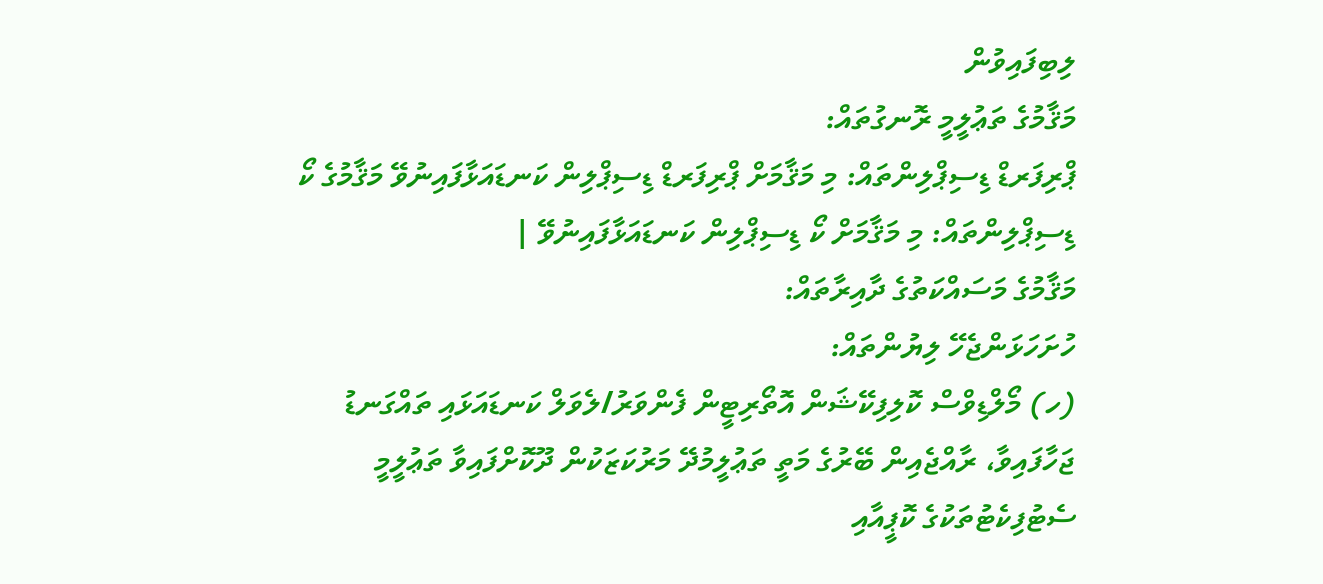ލިބިފައިވުން
މަޤާމުގެ ތަޢުލީމީ ރޮނގުތައް:
ޕްރިފަރޑް ޑިސިޕްލިންތައް: މި މަޤާމަށް ޕްރިފަރޑް ޑިސިޕްލިން ކަނޑައަޅާފައިނުވޭ މަޤާމުގެ ކޯ ޑިސިޕްލިންތައް: މި މަޤާމަށް ކޯ ޑިސިޕްލިން ކަނޑައަޅާފައިނުވޭ |
މަޤާމުގެ މަސައްކަތުގެ ދާއިރާތައް:
ހުށަހަޅަންޖެހޭ ލިޔުންތައް:
(ހ) މޯލްޑިވްސް ކޮލިފިކޭޝަން އޮތޯރިޓީން ފެންވަރު/ލެވަލް ކަނޑައަޅައި ތައްގަނޑު ޖަހާފައިވާ، ރާއްޖެއިން ބޭރުގެ މަތީ ތަޢުލީމުދޭ މަރުކަޒަކުން ދޫކޮށްފައިވާ ތަޢުލީމީ ސެޓުފިކެޓުތަކުގެ ކޮޕީއާއި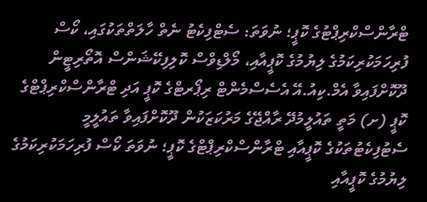ޓްރާންސްކްރިޕްޓުގެ ކޮޕީ؛ ނުވަތަ: ސެޓްފިކެޓު ނެތް ހާލަތްތަކުގައި، ކޯސް ފުރިހަމަކުރިކަމުގެ ލިޔުމުގެ ކޮޕީއާއި، މޯލްޑިވްސް ކޮލިފިކޭޝަންސް އޮތޯރިޓީން ދޫކޮށްފައިވާ އެމް.ކިއު.އޭ އެސެސްމެންޓް ރިޕޯރޓްގެ ކޮޕީ އަދި ޓްރާންސްކްރިޕްޓްގެ ކޮޕީ (ށ) މަތީ ތައުލީމުދޭ ރާއްޖޭގެ މަރުކަޒަކުން ދޫކޮށްފައިވާ ތައުލީމީ ސެޓުފިކެޓުތަކުގެ ކޮޕީއާއި ޓްރާންސްކްރިޕްޓްގެ ކޮޕީ؛ ނުވަތަ ކޯސް ފުރިހަމަކުރިކަމުގެ ލިޔުމުގެ ކޮޕީއާއި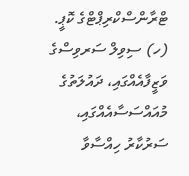ޓްރާންސްކްރިޕްޓްގެ ކޮޕީ.
(ހ) ސިވިލް ސަރވިސްގެ ވަޒީފާއެއްގައި، ދައުލަތުގެ މުއައްސަސާއެއްގައި، ސަރުކާރު ހިއްސާވާ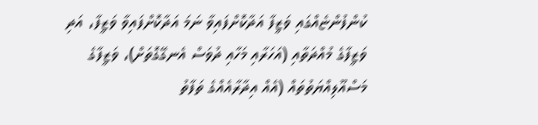ކުންފުންޏެއްގައި ވަޒީފާ އަދާކޮށްފައިވާ ނަމަ އަދާކޮށްފައިވާ ވަޒީފާ، އަދި ވަޒީފާގެ މުއްދަތާއި (އަހަރާއި މަހާއި ދުވަސް އެނގޭގޮތަށް)، ވަޒީފާގެ މަސްއޫލިއްޔަތުތައް (އެއް އިދާރާއެއްގެ ތަފާތު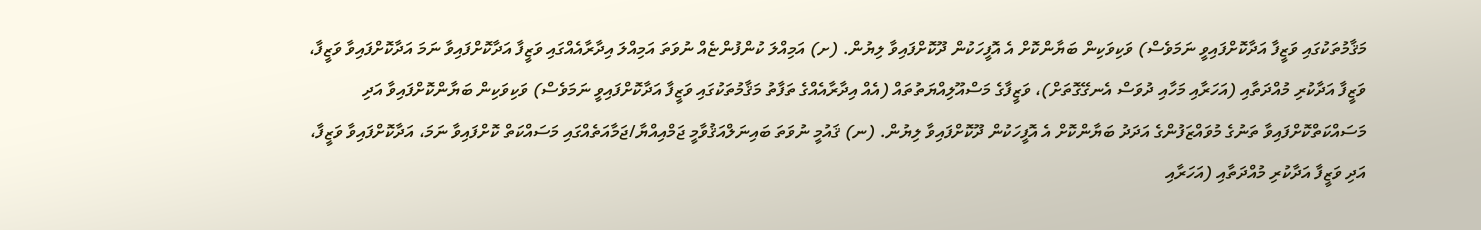މަޤާމުތަކުގައި ވަޒީފާ އަދާކޮށްފައިވީ ނަމަވެސް) ވަކިވަކިން ބަޔާންކޮށް އެ އޮފީހަކުން ދޫކޮށްފައިވާ ލިޔުން. (ށ) އަމިއްލަ ކުންފުންޏެއް ނުވަތަ އަމިއްލަ އިދާރާއެއްގައި ވަޒީފާ އަދާކޮށްފައިވާ ނަމަ އަދާކޮށްފައިވާ ވަޒީފާ، ވަޒީފާ އަދާކުރި މުއްދަތާއި (އަހަރާއި މަހާއި ދުވަސް އެނގޭގޮތަށް)، ވަޒީފާގެ މަސްއޫލިއްޔަތުތައް (އެއް އިދާރާއެއްގެ ތަފާތު މަޤާމުތަކުގައި ވަޒީފާ އަދާކޮށްފައިވީ ނަމަވެސް) ވަކިވަކިން ބަޔާންކޮށްފައިވާ އަދި މަސައްކަތްކޮށްފައިވާ ތަނުގެ މުވައްޒަފުންގެ އަދަދު ބަޔާންކޮށް އެ އޮފީހަކުން ދޫކޮށްފައިވާ ލިޔުން. (ނ) ޤައުމީ ނުވަތަ ބައިނަލްއަޤުވާމީ ޖަމްއިއްޔާ/ޖަމާއަތެއްގައި މަސައްކަތް ކޮށްފައިވާ ނަމަ، އަދާކޮށްފައިވާ ވަޒީފާ، އަދި ވަޒީފާ އަދާކުރި މުއްދަތާއި (އަހަރާއި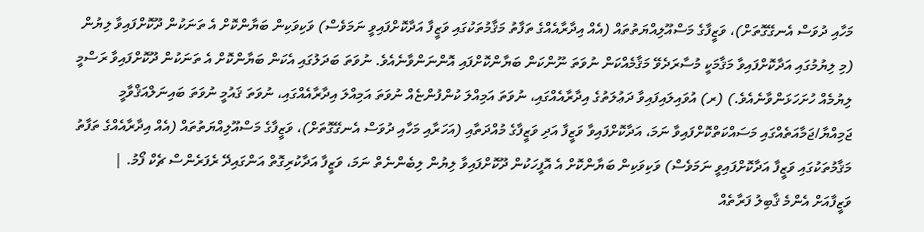މަހާއި ދުވަސް އެނގޭގޮތަށް)، ވަޒީފާގެ މަސްއޫލިއްޔަތުތައް (އެއް އިދާރާއެއްގެ ތަފާތު މަޤާމުތަކުގައި ވަޒީފާ އަދާކޮށްފައިވީ ނަމަވެސް) ވަކިވަކިން ބަޔާންކޮށް އެ ތަނަކުން ދޫކޮށްފައިވާ ލިޔުން (މި ލިޔުމުގައި އަދާކޮށްފައިވާ މަޤާމަކީ މުސާރަދެވޭ މަޤާމެއްކަން ނުވަތަ ނޫންކަން ބަޔާންކޮށްފައި އޮންނަންވާނެއެވެ. ނުވަތަ ބަދަލުގައި އެކަން ބަޔާންކޮށް އެ ތަނަކުން ދޫކޮށްފައިވާ ރަސްމީ ލިޔުމެއް ހުށަހަޅަންވާނެއެވެ.) (ރ) އުވައިލައިފައިވާ ދަޢުލަތުގެ އިދާރާއެއްގައި، ނުވަތަ އަމިއްލަ ކުންފުންޏެއް ނުވަތަ އަމިއްލަ އިދާރާއެއްގައި، ނުވަތަ ޤައުމީ ނުވަތަ ބައިނަލްއަޤްވާމީ ޖަމިއްޔާ/ޖަމާއަތެއްގައި މަސައްކަތްކޮށްފައިވާ ނަމަ، އަދާކޮށްފައިވާ ވަޒީފާ އަދި ވަޒީފާގެ މުއްދަތާއި (އަހަރާއި މަހާއި ދުވަސް އެނގޭގޮތަށް)، ވަޒީފާގެ މަސްއޫލިއްޔަތުތައް (އެއް އިދާރާއެއްގެ ތަފާތު މަޤާމުތަކުގައި ވަޒީފާ އަދާކޮށްފައިވީ ނަމަވެސް) ވަކިވަކިން ބަޔާންކޮށް އެ އޮފީހަކުން ދޫކޮށްފައިވާ ލިޔުން ލިބެންނެތް ނަމަ، ވަޒީފާ އަދާކުރިގޮތް އަންގައިދޭ ރެފަރެންސް ޗެކް ފޯމު. |
ވަޒީފާއަށް އެންމެ ޤާބިލު ފަރާތެއް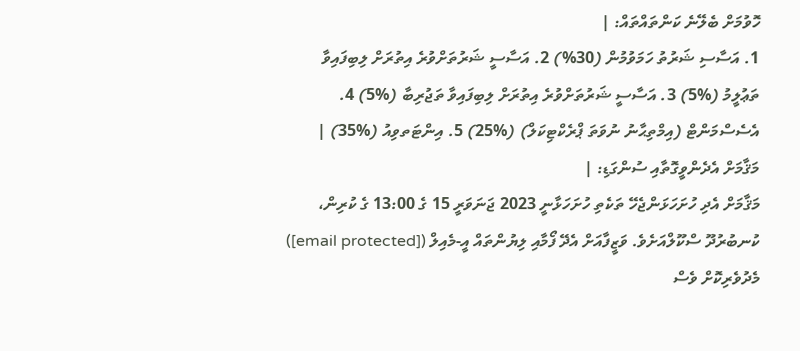ހޮވުމަށް ބެލޭނެ ކަންތައްތައް: |
1. އަސާސި ޝަރުތު ހަމަވުމުން (30%) 2. އަސާސީ ޝަރުތަށްވުރެ އިތުރަށް ލިބިފައިވާ ތަޢުލީމު (%5) 3. އަސާސީ ޝަރުތަށްވުރެ އިތުރަށް ލިބިފައިވާ ތަޖުރިބާ (%5) 4. އެސެސްމަންޓް (އިމްތިޙާނު ނުވަތަ ޕްރެކްޓިކަލް) (%25) 5. އިންޓަތވިއު (%35) |
މަޤާމަށް އެދެންވީގޮތާއި ސުންގަޑި: |
މަޤާމަށް އެދި ހުށަހަޅަންޖެހޭ ތަކެތި ހުށަހަޅާނީ 2023 ޖަނަވަރީ 15 ގެ 13:00 ގެ ކުރިން، ކުނބުރުދޫ ސްކޫލްއަށެވެ. ވަޒީފާއަށް އެދޭ ފޯމާއި ލިޔުންތައް އީ-މެއިލް ([email protected]) މެދުވެރިކޮށް ވެސް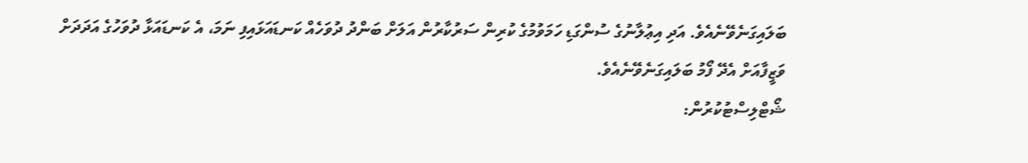ބަލައިގަނެވޭނެއެވެ. އަދި އިޢުލާނުގެ ސުންގަޑި ހަމަވުމުގެ ކުރިން ސަރުކާރުން އަލަށް ބަންދު ދުވަހެއް ކަނޑައަޅައިފި ނަމަ، އެ ކަނޑައަޅާ ދުވަހުގެ އަދަދަށް ވަޒީފާއަށް އެދޭ ފޯމު ބަލައިގަނެވޭނެއެވެ.
ޝޯޓްލިސްޓުކުރުން: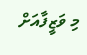މި ވަޒީފާއަށް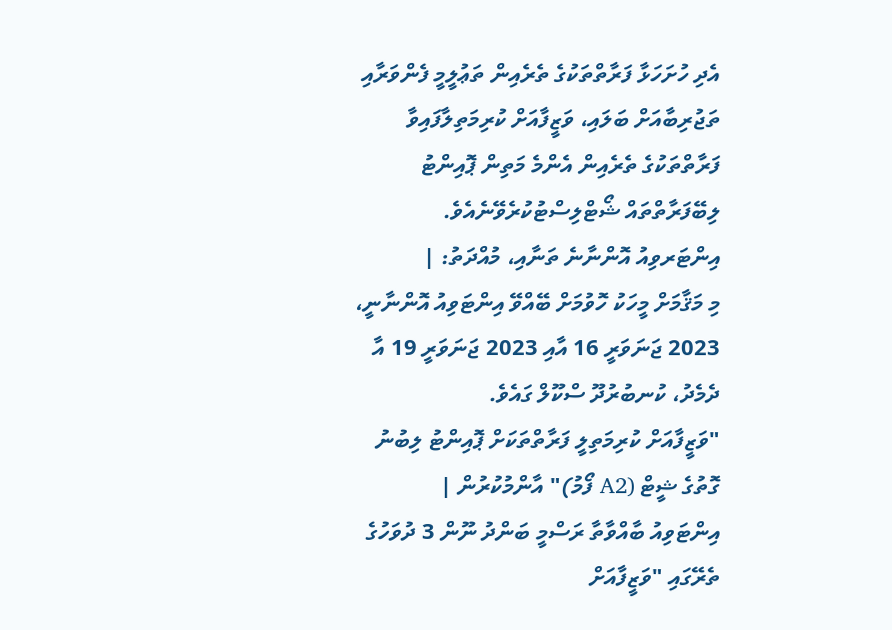އެދި ހުށަހަޅާ ފަރާތްތަކުގެ ތެރެއިން ތަޢުލީމީ ފެންވަރާއި ތަޖުރިބާއަށް ބަލައި، ވަޒީފާއަށް ކުރިމަތިލާފައިވާ ފަރާތްތަކުގެ ތެރެއިން އެންމެ މަތިން ޕޮއިންޓު ލިބޭފަރާތްތައް ޝޯޓްލިސްޓުކުރެވޭނެއެވެ.
އިންޓަރވިއު އޮންނާނެ ތަނާއި، މުއްދަތު: |
މި މަޤާމަށް މީހަކު ހޮވުމަށް ބޭއްވޭ އިންޓަވިއު އޮންނާނީ، 2023 ޖަނަވަރީ 16 އާއި 2023 ޖަނަވަރީ 19 އާ ދެމެދު، ކުނބުރުދޫ ސްކޫލް ގައެވެ.
"ވަޒީފާއަށް ކުރިމަތިލީ ފަރާތްތަކަށް ޕޮއިންޓު ލިބުނު ގޮތުގެ ޝީޓް (A2 ފޯމު)" އާންމުކުރުން |
އިންޓަވިއު ބާއްވާތާ ރަސްމީ ބަންދު ނޫން 3 ދުވަހުގެ ތެރޭގައި "ވަޒީފާއަށް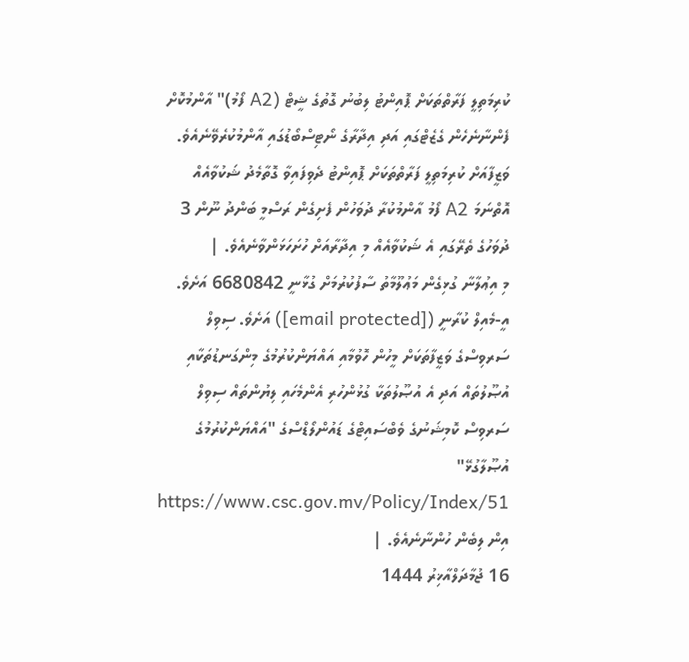ކުރިމަތިލީ ފަރާތްތަކަށް ޕޮއިންޓު ލިބުނު ގޮތުގެ ޝީޓް (A2 ފޯމު)" އާންމުކޮށް ފެންނާނެހެން ގެޒެޓްގައި އަދި އިދާރާގެ ނޯޓިސްބޯޑުގައި އާންމުކުރެވޭނެއެވެ. ވަޒީފާއަށް ކުރިމަތިލީ ފަރާތްތަކަށް ޕޮއިންޓު ދެވިފައިވާ ގޮތާމެދު ޝަކުވާއެއް އޮތްނަމަ A2 ފޯމު އާންމުކުރާ ދުވަހުން ފެށިގެން ރަސްމީ ބަންދު ނޫން 3 ދުވަހުގެ ތެރޭގައި އެ ޝަކުވާއެއް މި އިދާރާއަށް ހުށަހަޅަންވާނެއެވެ. |
މި އިޢުލާނާ ގުޅިގެން މަޢުލޫމާތު ސާފުކުރުމަށް ގުޅާނީ 6680842 އަށެވެ. އީ-މެއިލް ކުރާނީ ([email protected]) އަށެވެ. ސިވިލް ސަރވިސްގެ ވަޒީފާތަކަށް މީހުން ހޮވުމާއި އައްޔަންކުރުމުގެ މިންގަނޑުތަކާއި އުޞޫލުތައް އަދި އެ އުޞޫލުތަކާ ގުޅުންހުރި އެންމެހައި ލިޔުންތައް ސިވިލް ސަރވިސް ކޮމިޝަނުގެ ވެބްސައިޓްގެ ޑައުންލޯޑްސްގެ "އައްޔަންކުރުމުގެ އުޞޫލާގުޅޭ" https://www.csc.gov.mv/Policy/Index/51 އިން ލިބެން ހުންނާނެއެވެ. |
16 ޖުމާދަލްއާޚިރު 1444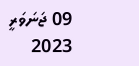09 ޖަނަވަރީ 2023